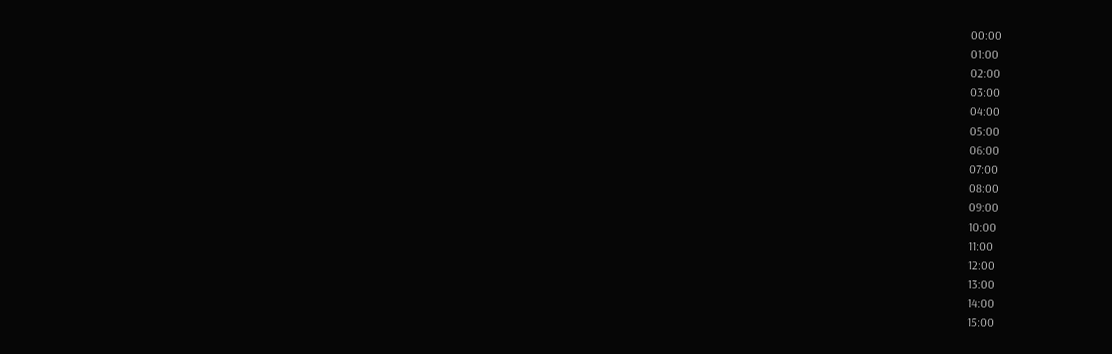00:00
01:00
02:00
03:00
04:00
05:00
06:00
07:00
08:00
09:00
10:00
11:00
12:00
13:00
14:00
15:00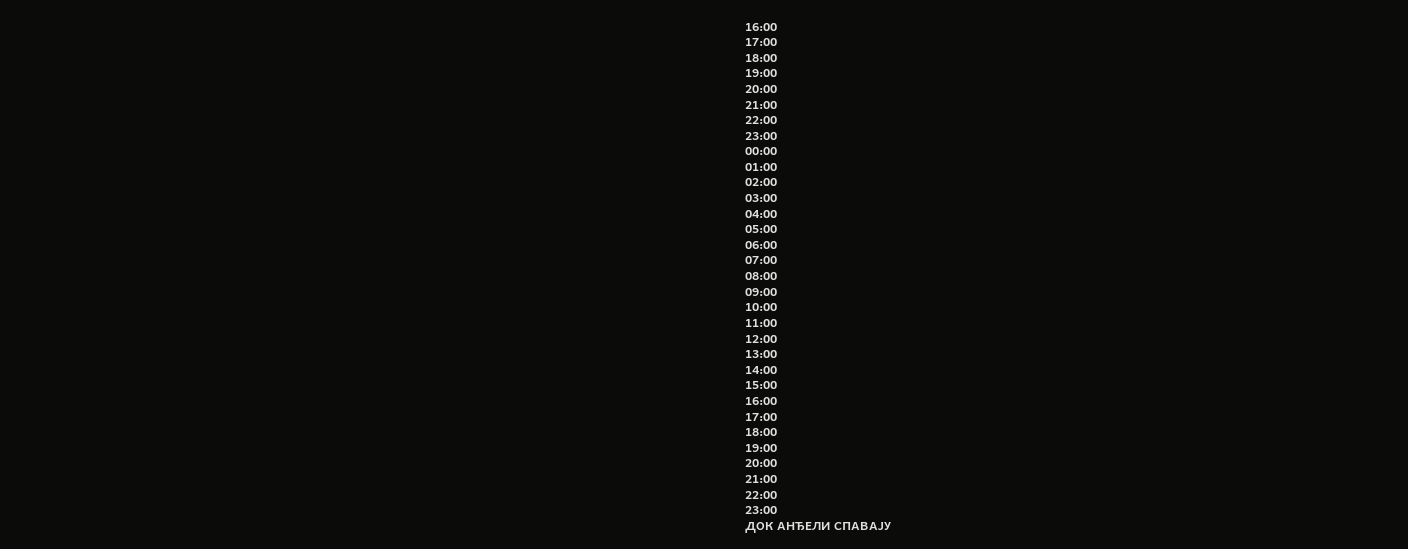16:00
17:00
18:00
19:00
20:00
21:00
22:00
23:00
00:00
01:00
02:00
03:00
04:00
05:00
06:00
07:00
08:00
09:00
10:00
11:00
12:00
13:00
14:00
15:00
16:00
17:00
18:00
19:00
20:00
21:00
22:00
23:00
ДОК АНЂЕЛИ СПАВАЈУ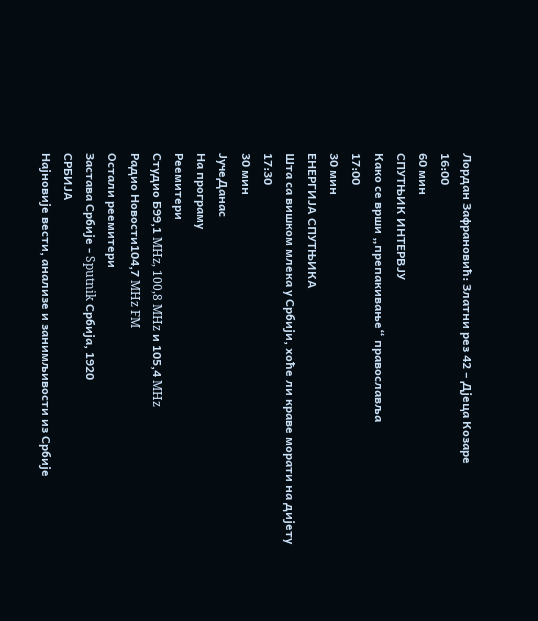Лордан Зафрановић: Златни рез 42 – Дјеца Козаре
16:00
60 мин
СПУТЊИК ИНТЕРВЈУ
Како се врши „препакивање“ православља
17:00
30 мин
ЕНЕРГИЈА СПУТЊИКА
Шта са вишком млека у Србији, хоће ли краве морати на дијету
17:30
30 мин
ЈучеДанас
На програму
Реемитери
Студио Б99,1 MHz, 100,8 MHz и 105,4 MHz
Радио Новости104,7 MHz FM
Остали реемитери
Застава Србије - Sputnik Србија, 1920
СРБИЈА
Најновије вести, анализе и занимљивости из Србије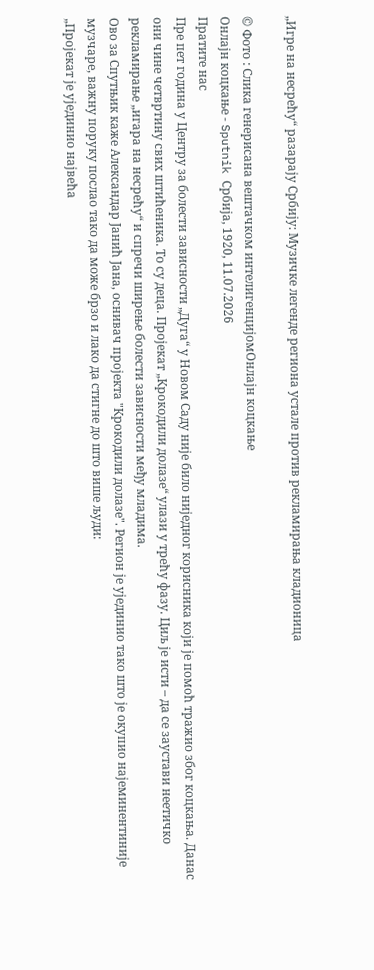„Игре на несрећу“ разарају Србију: Музичке легенде региона устале против рекламирања кладионица

© Фото : Слика генерисана вештачком интелигенцијомОнлајн коцкање
Онлајн коцкање - Sputnik Србија, 1920, 11.07.2026
Пратите нас
Пре пет година у Центру за болести зависности „Дуга“ у Новом Саду није било ниједног корисника који је помоћ тражио због коцкања. Данас они чине четвртину свих штићеника. То су деца. Пројекат „Крокодили долазе“ улази у трећу фазу. Циљ је исти – да се заустави неетичко рекламирање „игара на несрећу“ и спречи ширење болести зависности међу младима.
Ово за Спутњик каже Александар Јанић Јана, оснивач пројекта "Крокодили долазе". Регион је ујединио тако што је окупио најеминентиније музчаре, важну поруку послао тако да може брзо и лако да стигне до што више људи:
„Пројекат је ујединио највећа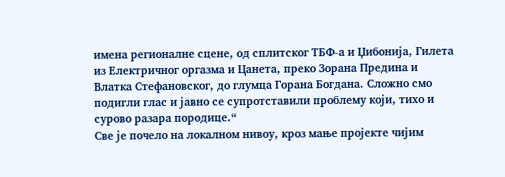имена регионалне сцене, од сплитског ТБФ-а и Џибонија, Гилета из Електричног оргазма и Цанета, преко Зорана Предина и Влатка Стефановског, до глумца Горана Богдана. Сложно смо подигли глас и јавно се супротставили проблему који, тихо и сурово разара породице.“
Све је почело на локалном нивоу, кроз мање пројекте чијим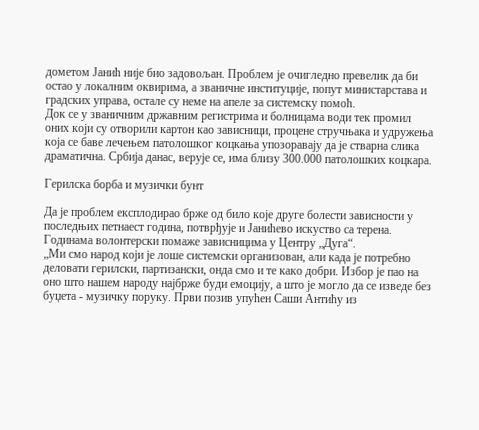дометом Јанић није био задовољан. Проблем је очигледно превелик да би остао у локалним оквирима, а званичне институције, попут министарстава и градских управа, остале су неме на апеле за системску помоћ.
Док се у званичним државним регистрима и болницама води тек промил оних који су отворили картон као зависници, процене стручњака и удружења која се баве лечењем патолошког коцкања упозоравају да је стварна слика драматична. Србија данас, верује се, има близу 300.000 патолошких коцкара.

Герилска борба и музички бунт

Да је проблем експлодирао брже од било које друге болести зависности у последњих петнаест година, потврђује и Јанићево искуство са терена. Годинама волонтерски помаже зависницима у Центру „Дуга“.
„Ми смо народ који је лоше системски организован, али када је потребно деловати герилски, партизански, онда смо и те како добри. Избор је пао на оно што нашем народу најбрже буди емоцију, а што је могло да се изведе без буџета - музичку поруку. Први позив упућен Саши Антићу из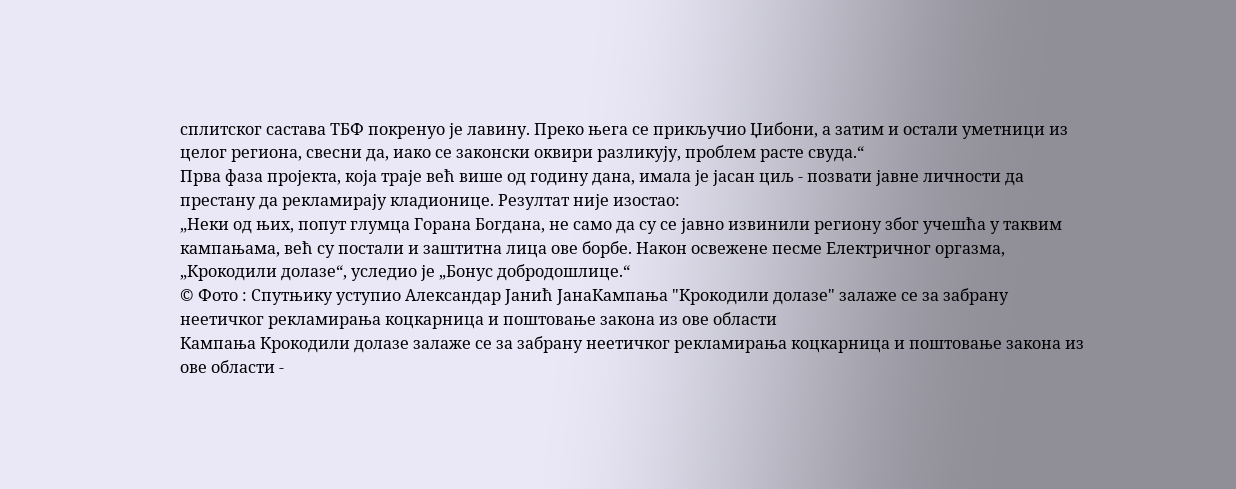сплитског састава ТБФ покренуо је лавину. Преко њега се прикључио Џибони, а затим и остали уметници из целог региона, свесни да, иако се законски оквири разликују, проблем расте свуда.“
Прва фаза пројекта, која траје већ више од годину дана, имала је јасан циљ - позвати јавне личности да престану да рекламирају кладионице. Резултат није изостао:
„Неки од њих, попут глумца Горана Богдана, не само да су се јавно извинили региону због учешћа у таквим кампањама, већ су постали и заштитна лица ове борбе. Након освежене песме Електричног оргазма, „Крокодили долазе“, уследио је „Бонус добродошлице.“
© Фото : Спутњику уступио Александар Јанић ЈанаКампања "Крокодили долазе" залаже се за забрану неетичког рекламирања коцкарница и поштовање закона из ове области
Кампања Крокодили долазе залаже се за забрану неетичког рекламирања коцкарница и поштовање закона из ове области -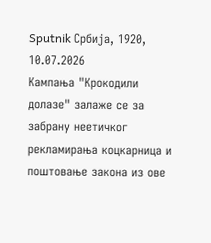Sputnik Србија, 1920, 10.07.2026
Кампања "Крокодили долазе" залаже се за забрану неетичког рекламирања коцкарница и поштовање закона из ове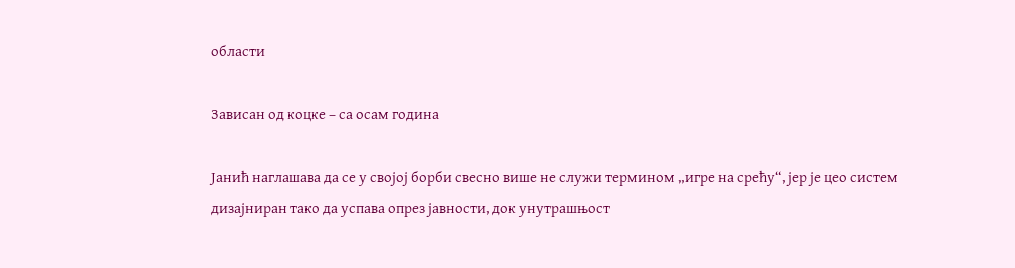области

Зависан од коцке – са осам година

Јанић наглашава да се у својој борби свесно више не служи термином „игре на срећу“, јер је цео систем дизајниран тако да успава опрез јавности, док унутрашњост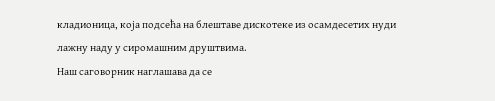кладионица, која подсећа на блештаве дискотеке из осамдесетих нуди лажну наду у сиромашним друштвима.
Наш саговорник наглашава да се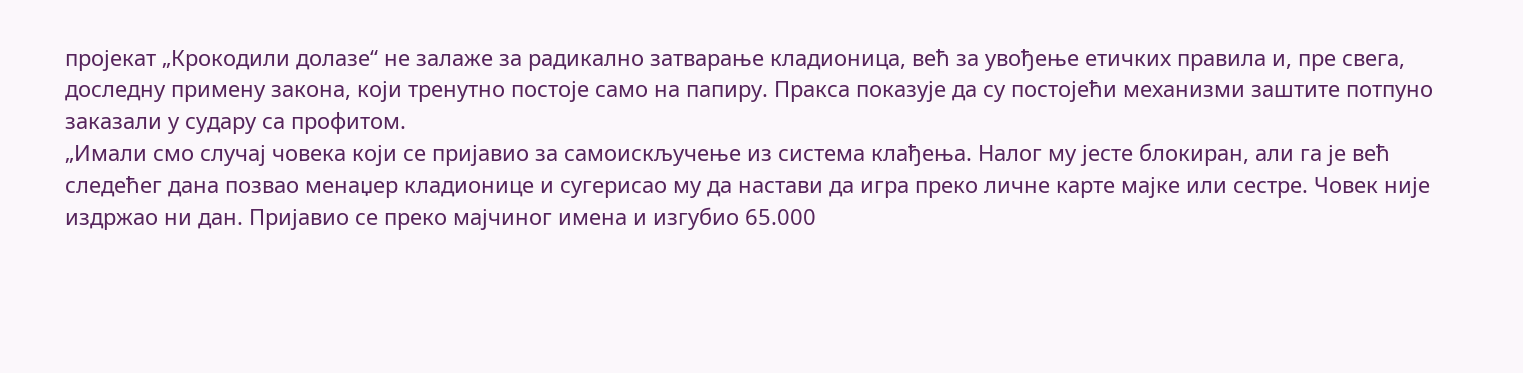пројекат „Крокодили долазе“ не залаже за радикално затварање кладионица, већ за увођење етичких правила и, пре свега, доследну примену закона, који тренутно постоје само на папиру. Пракса показује да су постојећи механизми заштите потпуно заказали у судару са профитом.
„Имали смо случај човека који се пријавио за самоискључење из система клађења. Налог му јесте блокиран, али га је већ следећег дана позвао менаџер кладионице и сугерисао му да настави да игра преко личне карте мајке или сестре. Човек није издржао ни дан. Пријавио се преко мајчиног имена и изгубио 65.000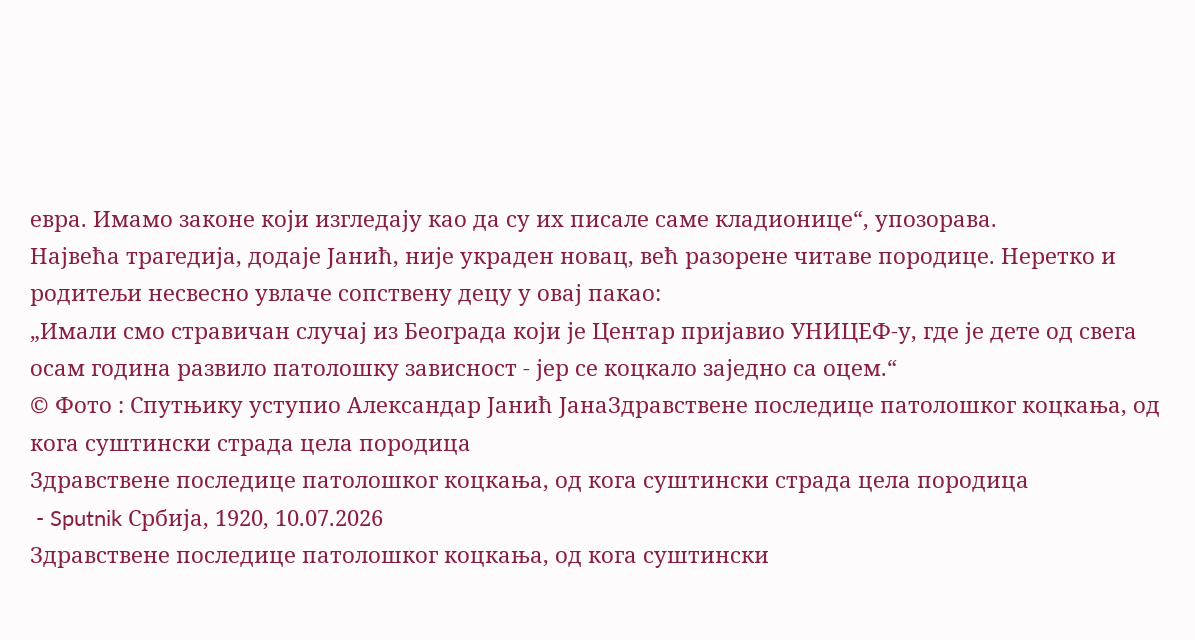евра. Имамо законе који изгледају као да су их писале саме кладионице“, упозорава.
Највећа трагедија, додаје Јанић, није украден новац, већ разорене читаве породице. Неретко и родитељи несвесно увлаче сопствену децу у овај пакао:
„Имали смо стравичан случај из Београда који је Центар пријавио УНИЦЕФ-у, где је дете од свега осам година развило патолошку зависност - јер се коцкало заједно са оцем.“
© Фото : Спутњику уступио Александар Јанић ЈанаЗдравствене последице патолошког коцкања, од кога суштински страда цела породица
Здравствене последице патолошког коцкања, од кога суштински страда цела породица
 - Sputnik Србија, 1920, 10.07.2026
Здравствене последице патолошког коцкања, од кога суштински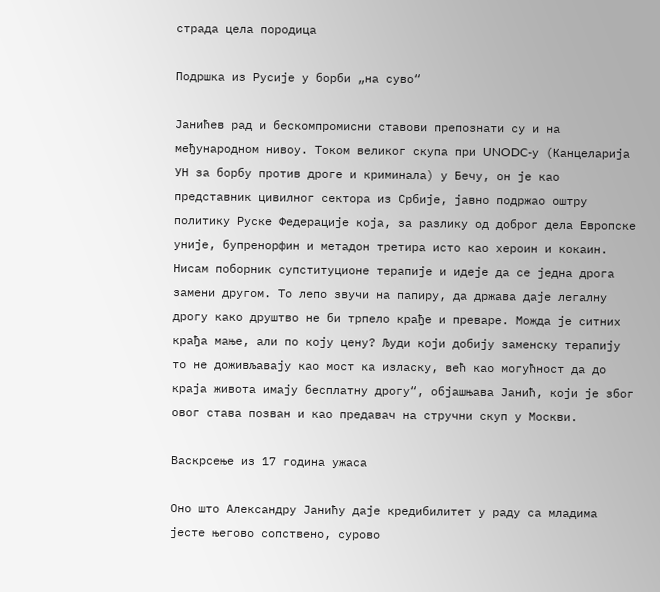страда цела породица

Подршка из Русије у борби „на суво“

Јанићев рад и бескомпромисни ставови препознати су и на међународном нивоу. Током великог скупа при UNODC-у (Канцеларија УН за борбу против дроге и криминала) у Бечу, он је као представник цивилног сектора из Србије, јавно подржао оштру политику Руске Федерације која, за разлику од доброг дела Европске уније, бупренорфин и метадон третира исто као хероин и кокаин.
Нисам поборник супституционе терапије и идеје да се једна дрога замени другом. То лепо звучи на папиру, да држава даје легалну дрогу како друштво не би трпело крађе и преваре. Можда је ситних крађа мање, али по коју цену? Људи који добију заменску терапију то не доживљавају као мост ка изласку, већ као могућност да до краја живота имају бесплатну дрогу“, објашњава Јанић, који је због овог става позван и као предавач на стручни скуп у Москви.

Васкрсење из 17 година ужаса

Оно што Александру Јанићу даје кредибилитет у раду са младима јесте његово сопствено, сурово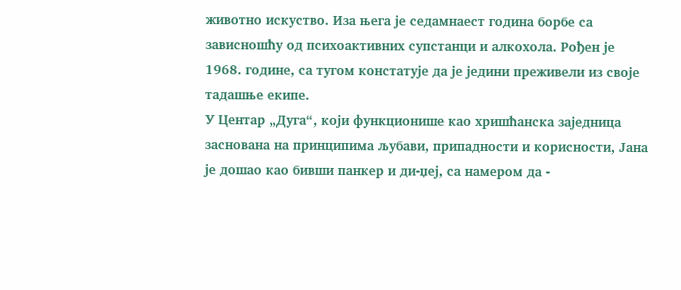животно искуство. Иза њега је седамнаест година борбе са зависношћу од психоактивних супстанци и алкохола. Рођен је 1968. године, са тугом констатује да је једини преживели из своје тадашње екипе.
У Центар „Дуга“, који функционише као хришћанска заједница заснована на принципима љубави, припадности и корисности, Јана је дошао као бивши панкер и ди-џеј, са намером да -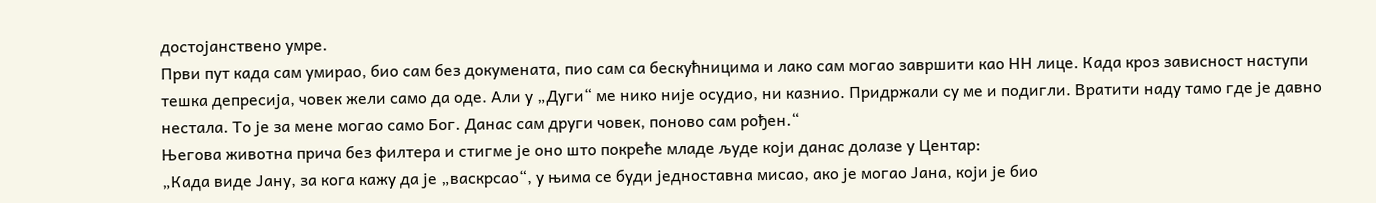достојанствено умре.
Први пут када сам умирао, био сам без докумената, пио сам са бескућницима и лако сам могао завршити као НН лице. Када кроз зависност наступи тешка депресија, човек жели само да оде. Али у „Дуги“ ме нико није осудио, ни казнио. Придржали су ме и подигли. Вратити наду тамо где је давно нестала. То је за мене могао само Бог. Данас сам други човек, поново сам рођен.“
Његова животна прича без филтера и стигме је оно што покреће младе људе који данас долазе у Центар:
„Када виде Јану, за кога кажу да је „васкрсао“, у њима се буди једноставна мисао, ако је могао Јана, који је био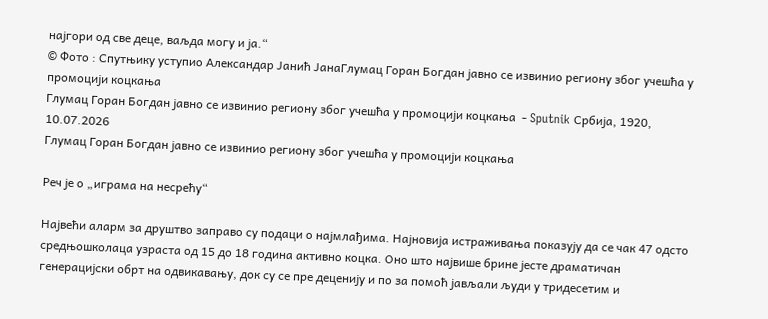најгори од све деце, ваљда могу и ја.“
© Фото : Спутњику уступио Александар Јанић ЈанаГлумац Горан Богдан јавно се извинио региону због учешћа у промоцији коцкања
Глумац Горан Богдан јавно се извинио региону због учешћа у промоцији коцкања  - Sputnik Србија, 1920, 10.07.2026
Глумац Горан Богдан јавно се извинио региону због учешћа у промоцији коцкања

Реч је о „играма на несрећу“

Највећи аларм за друштво заправо су подаци о најмлађима. Најновија истраживања показују да се чак 47 одсто средњошколаца узраста од 15 до 18 година активно коцка. Оно што највише брине јесте драматичан генерацијски обрт на одвикавању, док су се пре деценију и по за помоћ јављали људи у тридесетим и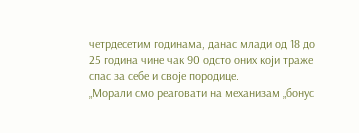четрдесетим годинама, данас млади од 18 до 25 година чине чак 90 одсто оних који траже спас за себе и своје породице.
„Морали смо реаговати на механизам „бонус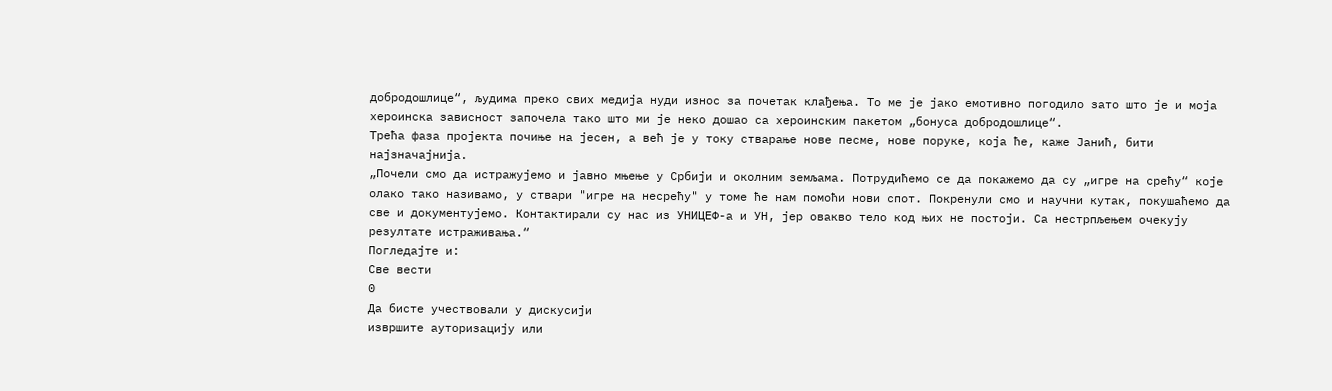добродошлице“, људима преко свих медија нуди износ за почетак клађења. То ме је јако емотивно погодило зато што је и моја хероинска зависност започела тако што ми је неко дошао са хероинским пакетом „бонуса добродошлице“.
Трећа фаза пројекта почиње на јесен, а већ је у току стварање нове песме, нове поруке, која ће, каже Јанић, бити најзначајнија.
„Почели смо да истражујемо и јавно мњење у Србији и околним земљама. Потрудићемо се да покажемо да су „игре на срећу“ које олако тако називамо, у ствари "игре на несрећу" у томе ће нам помоћи нови спот. Покренули смо и научни кутак, покушаћемо да све и документујемо. Контактирали су нас из УНИЦЕФ-а и УН, јер овакво тело код њих не постоји. Са нестрпљењем очекују резултате истраживања.“
Погледајте и:
Све вести
0
Да бисте учествовали у дискусији
извршите ауторизацију или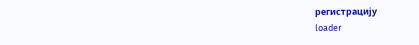регистрацију
loader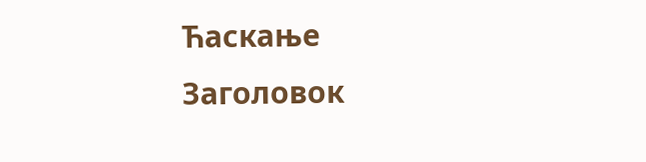Ћаскање
Заголовок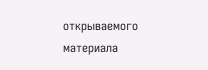открываемого материала